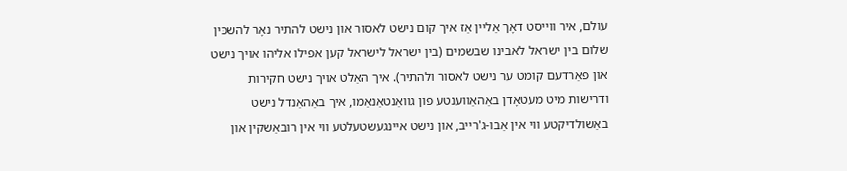עולם, איר ווייסט דאָך אַליין אַז איך קום נישט לאסור און נישט להתיר נאָר להשכּין שלום בין ישראל לאבינו שבשמים (בין ישראל לישראל קען אפילו אליהו אויך נישט און פאַרדעם קומט ער נישט לאסור ולהתיר). איך האַלט אויך נישט חקירות ודרישות מיט מעטאָדן באַהאַווענטע פון גוואַנטאַנאַמו, איך באַהאַנדל נישט באַשולדיקטע ווי אין אַבו-ג'רייב, און נישט איינגעשטעלטע ווי אין רובאַשקין און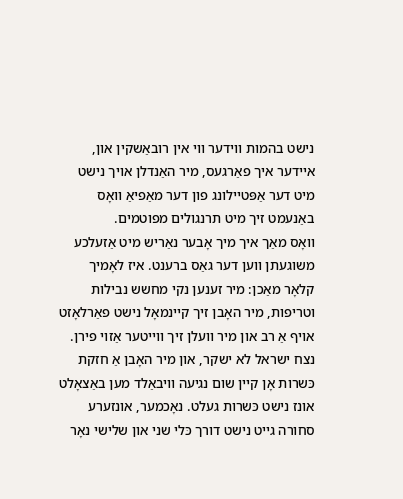נישט בהמות ווידער ווי אין רובאַשקין און, איידער איך פאַרגעס, מיר האַנדלן אויך נישט מיט דער אַפּטיילונג פון דער מאַפיאַ וואָס באַנעמט זיך מיט תרנגולים מפוטמים.
וואָס מאַך איך מיך אָבער נאַריש מיט אַזעלכע משוגעתן ווען דער גאַס ברענט. איז לאָמיך קלאָר מאַכן: מיר זענען נקי מחשש נבילות וטריפות, מיר האָבן זיך קיינמאָל נישט פאַרלאָזט אויף אַ רב און מיר וועלן זיך ווייטער אַזוי פירן. נצח ישראל לא ישקר, און מיר האָבן אַ חזקת כּשרות אָן קיין שום נגיעה וויבאַלד מען באַצאָלט אונז נישט כּשרות געלט. נאָכמער, אונזערע סחורה גייט נישט דורך כּלי שני און שלישי נאָר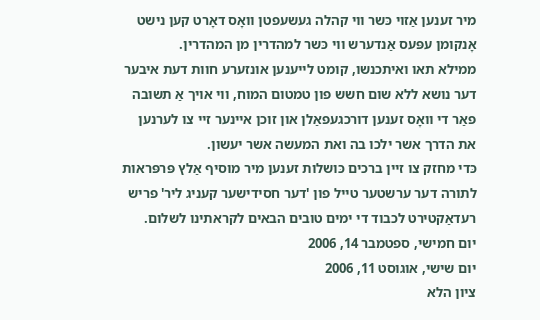מיר זענען אַזוי כּשר ווי קהלה געשעפטן וואָס דאָרט קען נישט אָנקומן עפּעס אַנדערש ווי כּשר למהדרין מן המהדרין.
ממילא תאו ואיתכנשו, קומט לייענען אונזערע חוות דעת איבער דער נושא ללא שום חשש פון טמטום המוח, ווי אויך אַ תשובה פאַר די וואָס זענען דורכגעפאַלן און זוכן איינער זיי צו לערנען את הדרך אשר ילכו בה ואת המעשה אשר יעשון.
כּדי מחזק צו זיין ברכים כּושלות זענען מיר מוסיף אַלץ פּרפּראות לתורה דער ערשטער טייל פון 'דער חסידישער קעניג ליר' פריש רעדאַקטירט לכבוד די ימים טובים הבאים לקראתינו לשלום.
יום חמישי, ספטמבר 14, 2006
יום שישי, אוגוסט 11, 2006
ציון הלא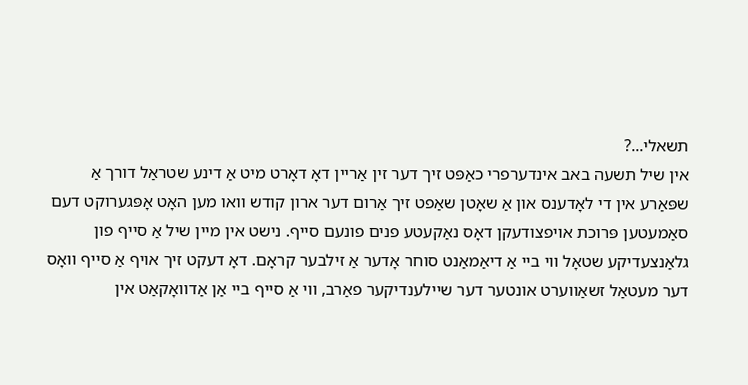תשאלי...?
אין שיל תשעה באב אינדערפרי כאַפּט זיך דער זין אַריין דאָ דאָרט מיט אַ דינע שטראַל דורך אַ שפּאַרע אין די לאָדענס און אַ שאָטן שאַפט זיך אַרום דער ארון קודש וואו מען האָט אָפּגערוקט דעם סאַמעטען פּרוכת אויפצודעקן דאָס נאַקעטע פנים פונעם סייף. נישט אין מיין שיל אַ סייף פון גלאַנצעדיקע שטאָל ווי ביי אַ דיאַמאַנט סוחר אָדער אַ זילבער קראָם. דאָ דעקט זיך אויף אַ סייף וואָס דער מעטאַל זשאַווערט אונטער דער שיילענדיקער פאַרב, ווי אַ סייף ביי אַן אַדוואָקאַט אין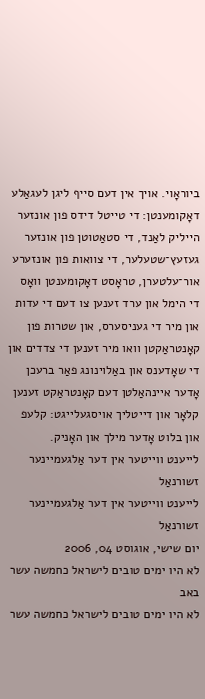ביוראָוי. אויך אין דעם סייף ליגן לעגאַלע דאָקומענטן: די טייטל דידס פון אונזער הייליק לאַנד, די סטאַטוטן פון אונזער געזעץ־שטעלער, די צוואות פון אונזערע אור־עלטערן, טראָסט דאָקומענטן וואָס די הימל און ערד זענען צו דעם די עדות און מיר די געניסערס, און שטרות פון קאָנטראַקטן וואו מיר זענען די צדדים און די שאָדענס און באַלוינונג פאַר ברעכן אָדער איינהאַלטן דעם קאָנטראַקט זענען קלאָר און דייטליך אויסגעלייגט: קלעפ און בלוט אָדער מילך און האָניק.
לייענט ווייטער אין דער אַלגעמיינער זשורנאַל
לייענט ווייטער אין דער אַלגעמיינער זשורנאַל
יום שישי, אוגוסט 04, 2006
לא היו ימים טובים לישראל כחמשה עשר באב
לא היו ימים טובים לישראל כחמשה עשר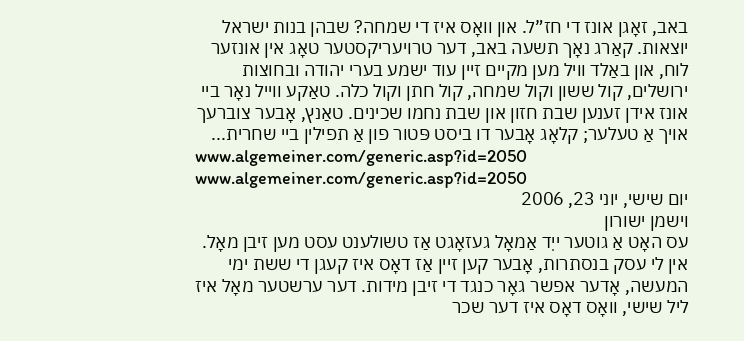באב, זאָגן אונז די חז”ל. און וואָס איז די שמחה? שבהן בנות ישראל יוצאות. קאַרג נאָך תשעה באב, דער טרויעריקסטער טאָג אין אונזער לוח, און באַלד וויל מען מקיים זיין עוד ישמע בערי יהודה ובחוצות ירושלים, קול ששון וקול שמחה, קול חתן וקול כלה. טאַקע ווייל נאָר ביי אונז אידן זענען שבת חזון און שבת נחמו שכינים. טאַנץ, אָבער צוברעך אויך אַ טעלער; קלאָג אָבער דו ביסט פּטור פון אַ תפילין ביי שחרית...
www.algemeiner.com/generic.asp?id=2050
www.algemeiner.com/generic.asp?id=2050
יום שישי, יוני 23, 2006
וישמן ישורון
עס האָט אַ גוטער ייִד אַמאָל געזאָגט אַז טשולענט עסט מען זיבן מאָל. אין לי עסק בנסתרות, אָבער קען זיין אַז דאָס איז קעגן די ששת ימי המעשה, אָדער אפשר גאָר כנגד די זיבן מידות. דער ערשטער מאָל איז ליל שישי, וואָס דאָס איז דער שכר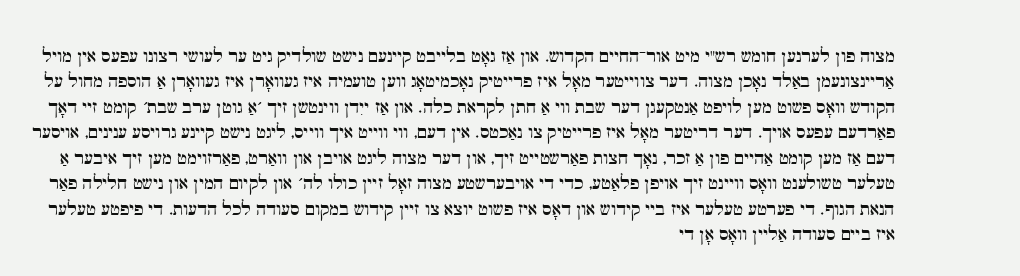מצוה פון לערנען חומש רש"י מיט אור־החיים הקדוש. און אַז גאָט בלייבט קיינעם נישט שולדיק גיט ער לעושי רצונו עפעס אין מויל אַריינצונעמן באַלד נאָכן מצוה. דער צווייטער מאָל איז פרייטיק נאָכמיטאָג ווען טועמיה איז געוואָרן איז געוואָרן אַ הוספה מחול על הקודש וואָס פשוט מען לויפט אַנטקעגן דער שבת ווי אַ חתן לקראת כלה. און אַז ייִדן ווינטשן זיך ´אַ גוטן ערב שבת´ קומט זיי דאָך פאַרדעם עפעס אויך. דער דריטער מאָל איז פרייטיק צו נאַכטס. אין דעם, ווי ווייט איך ווייס, ליגט נישט קיינע גרויסע ענינים, אויסער דעם אַז מען קומט אַהיים פון אַ זכר, נאָך חצות פאַרשטייט זיך, און דער מצוה ליגט אויבן און וואַרט, פאַרזוימט מען זיך איבער אַ טעלער טשולענט וואָס וויינט זיך אויפן פלאַטע, כדי די אויבערשטע מצוה זאָל זיין כולו לה´ און לקיום המין און נישט חלילה פאַר הנאת הגוף. די פערטע טעלער איז ביי קידוש און דאָס איז פשוט יוצא צו זיין קידוש במקום סעודה לכל הדעות. די פיפטע טעלער איז ביים סעודה אַליין וואָס אָן די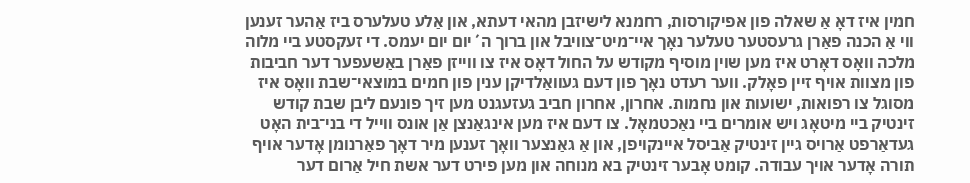חמין איז דאָ אַ שאלה פון אפיקורסות, רחמנא לישיזבן מהאי דעתא, און אַלע טעלערס ביז אַהער זענען ווי אַ הכנה פאַרן גרעסטער טעלער נאָך איי־מיט־צוויבל און ברוך ה´יום יום יעמס. די זעקסטע ביי מלוה מלכה וואָס דאָרט איז מען שוין מוסיף מקודש על החול דאָס איז צו ווייזן פאַרן באַשעפער דער חביבות פון מצוות אויף זיין פאָלק. ווער רעדט נאָך פון דעם געוואַלדיקן ענין פון חמים במוצאי־שבת וואָס איז מסוגל צו רפואות, ישועות און נחמות. אחרון, אחרון חביב געזעגנט מען זיך פונעם ליבן שבת קודש זינטיק ביי מיטאָג ויש אומרים ביי נאַכטמאָל. צו דעם איז מען אינגאַנצן אַן אונס ווייל די בני־בית האָט געדאַרפט אַרויס גיין זינטיק אַביסל איינקויפן, און אַ גאַנצער וואָך זענען מיר דאָך פאַרנומן אָדער אויף תורה אָדער אויך עבודה. קומט אָבער זינטיק בא מנוחה און מען פירט דער אשת חיל אַרום דער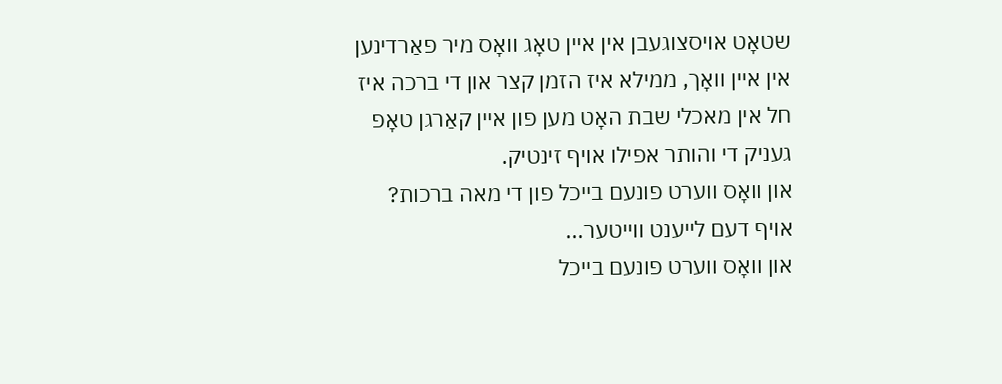שטאָט אויסצוגעבן אין איין טאָג וואָס מיר פאַרדינען אין איין וואָך, ממילא איז הזמן קצר און די ברכה איז חל אין מאכלי שבת האָט מען פון איין קאַרגן טאָפ געניק די והותר אפילו אויף זינטיק.
און וואָס ווערט פונעם בייכל פון די מאה ברכות? אויף דעם לייענט ווייטער...
און וואָס ווערט פונעם בייכל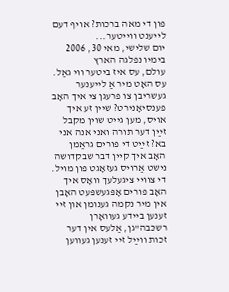פון די מאה ברכות? אויף דעם לייענט ווייטער...
יום שלישי, מאי 30, 2006
בימיו נפלגה הארץ
עולם, עס איז ביטער ווי גאַל. עס האָט מיר אַ לייענער געשריבן צו פרעגן צי איך האָב פענסיאָנירט? שיין זע איך אויס, מען גייט שוין מקבל זײַן דער תורה ואני אנה אני בא? זײַט די פורים גראַמן האָב איך קיין דבר שבקדושה נישט אַרויס געזאָגט פון מויל. די צוויי ציגעלעך וואָס איך האָב פורים אָפּגעשפּעט האָבן אין מיר נקמה גענומן און זיי זענען ביידע געוואָרן רשכּבה"גן, אַלעס אין דער זכות ווײַל זיי זענען געווען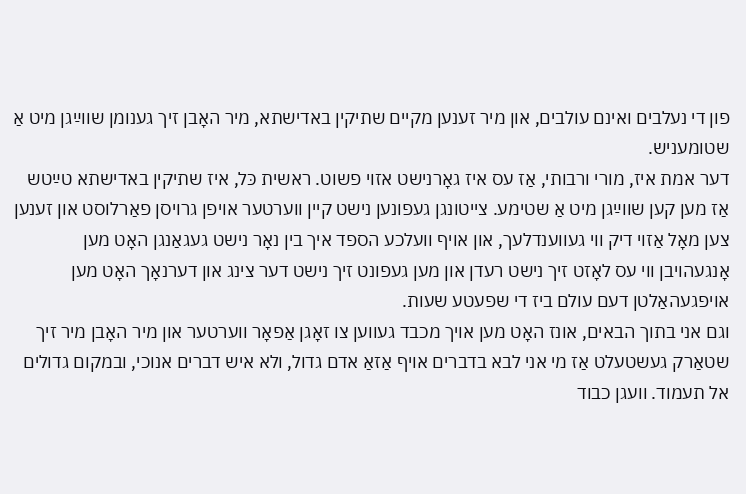פון די נעלבים ואינם עולבים, און מיר זענען מקיים שתיקין באדישתא, מיר האָבן זיך גענומן שווײַגן מיט אַ שטומעניש.
דער אמת איז, מורי ורבותי, אַז עס איז גאָרנישט אזוי פשוט. ראשית כּל, איז שתיקין באדישתא טײַטש אַז מען קען שווײַגן מיט אַ שטימע. צייטונגן געפונען נישט קיין ווערטער אויפן גרויסן פאַרלוסט און זענען צען מאָל אַזוי דיק ווי געווענדלעך, און אויף וועלכע הספד איך בין נאָר נישט געגאַנגן האָט מען אָנגעהויבן ווי עס לאָזט זיך נישט רעדן און מען געפונט זיך נישט דער צינג און דערנאָך האָט מען אויפגעהאַלטן דעם עולם ביז די שפעטע שעות.
וגם אני בתוך הבאים, אונז האָט מען אויך מכבד געווען צו זאָגן אַפאָר ווערטער און מיר האָבן מיר זיך שטאַרק געשטעלט אַז מי אני לבא בדברים אויף אַזאַ אדם גדול, ולא איש דברים אנוכי, ובמקום גדולים אל תעמוד. וועגן כבוד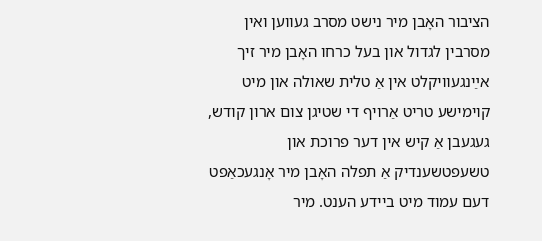הציבור האָבן מיר נישט מסרב געווען ואין מסרבין לגדול און בעל כרחו האָבן מיר זיך אײַנגעוויקלט אין אַ טלית שאולה און מיט קוימישע טריט אַרויף די שטיגן צום ארון קודש, געגעבן אַ קיש אין דער פרוכת און טשעפטשענדיק אַ תפלה האָבן מיר אָנגעכאַפט דעם עמוד מיט ביידע הענט. מיר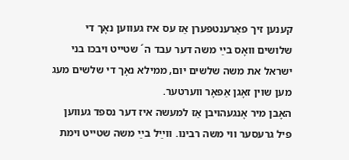קענען זיך פאַרענטפערן אַז עס איז געווען נאָך די שלושים וואָס בײַ משה דער עבד ה´ שטייט ויבכו בני ישראל את משה שלשים יום, ממילא נאָך די שלשים מעג מען שוין זאָגן אַפאָר ווערטער.
האָבן מיר אָנגעהויבן אַז למעשה איז דער נספד געווען פיל גרעסער ווי משה רבינו. ווײַל בײַ משה שטייט וימת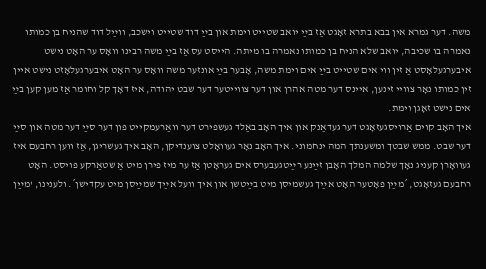משה. דער גמרא אין בבא בתרא זאָגט אַז בײַ יואב שטייט וימת און בײַ דוד שטייט וישכב, ווײַל דוד שהניח בן כמותו נאמרה בו שכיבה, יואב שלא הניח בן כמותו נאמרה בו מיתה. הייסט עס אַז בײַ משה רבינו וואָס ער האָט נישט איבערגעלאָסט אַ זין ווי אים שטייט בײַ אים וימת משה, אָבער בײַ אונזער משה וואָס ער האָט איבערגעלאָזט נישט איין זין כמותו נאָר צוויי זינען, איינס דער מטה אהרן און דער צווייטער דער שבט יהודה, איז דאָך קל וחומר אַז מען קען בײַ אים נישט זאָגן וימת.
איך האָב קוים אַרויסגעזאָגט דער געדאַנק און איך האָב באַלד געשפירט דער וואַרעמקייט פון דער סײַ דער מטה און סײַ דער שבט. ממש שבטך ומשענתך המה ינחמוני. איך האָב נאָר געוואָלט צוענדיקן, האָב איך געשריגן, אַז ווען רחבעם איז געוואָרן קעניג נאָך שלמה המלך האָבן זײַנע רײַטגעבערס אים געראָטן אַז ער מיז פירן מיט אַ שטאַרקע פויסט. האָט רחבעם געזאָגט, ´מײַן פאָטער האָט אײַך געשמיסן מיט בײַטשן און איך וועל אײַך שמײַסן מיט עקדישן´. ולענינו, 'מײַן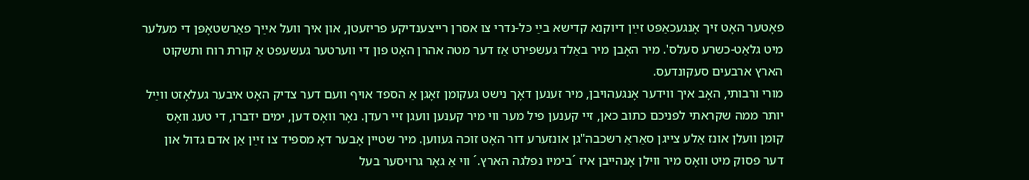פאָטער האָט זיך אָנגעכאַפּט זײַן דיוקנא קדישא בײַ כּל-נדרי צו אסרן רייצענדיקע פריזעטן, און איך וועל אײַך פאַרשטאָפּן די מעלער מיט גלאַט-כשרע סעלס'. מיר האָבן מיר באַלד געשפירט אַז דער מטה אהרן האָט פון די ווערטער געשעפט אַ קורת רוח ותשקוט הארץ ארבעים סעקונדעס.
מורי ורבותי, האָב איך ווידער אָנגעהויבן, מיר זענען דאָך נישט געקומן זאָגן אַ הספד אויף וועם דער צדיק האָט איבער געלאָזט ווײַל יותר ממה שקראתי לפניכם כתוב כאן, זיי קענען פיל מער ווי מיר קענען וועגן זיי רעדן. נאָר וואָס דען, ימים ידברו, די טעג וואָס קומן וועלן אונז אַלע צייגן סאַראַ רשכבה"גן אונזערע דור האָט זוכה געווען. מיר שטיין אָבער דאָ מספיד צו זײַן אַן אדם גדול און דער פסוק מיט וואָס מיר ווילן אָנהייבן איז ´בימיו נפלגה הארץ.´ ווי אַ גאָר גרויסער בעל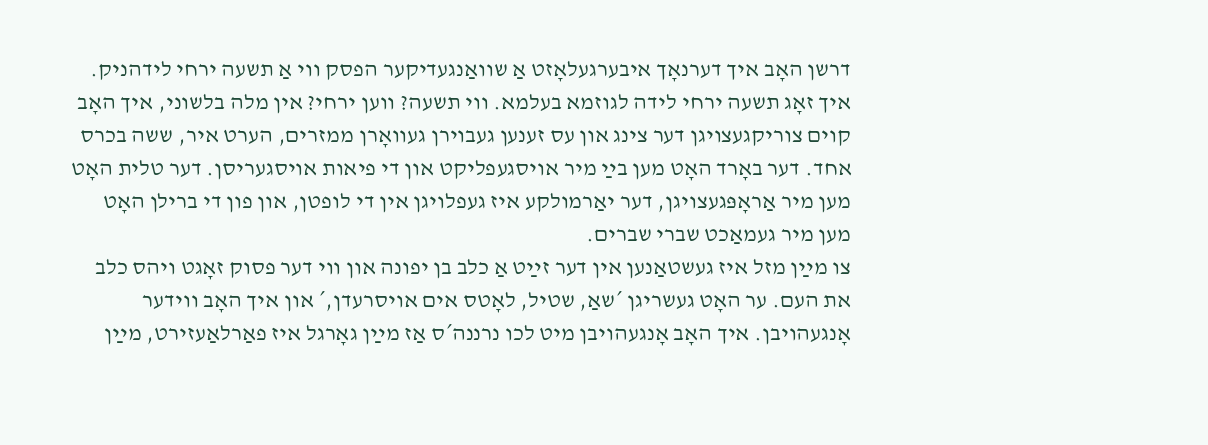דרשן האָב איך דערנאָך איבערגעלאָזט אַ שוואַנגעדיקער הפסק ווי אַ תשעה ירחי לידהניק. איך זאָג תשעה ירחי לידה לגוזמא בעלמא. ווי תשעה? ווען ירחי? אין מלה בלשוני, איך האָב קוים צוריקגעצויגן דער צינג און עס זענען געבוירן געוואָרן ממזרים, הערט איר, ששה בכרס אחד. דער באָרד האָט מען בײַ מיר אויסגעפליקט און די פיאות אויסגעריסן. דער טלית האָט מען מיר אַראָפּגעצויגן, דער יאַרמולקע איז געפלויגן אין די לופטן, און פון די ברילן האָט מען מיר געמאַכט שברי שברים.
צו מײַן מזל איז געשטאַנען אין דער זײַט אַ כלב בן יפונה און ווי דער פסוק זאָגט ויהס כלב את העם. ער האָט געשריגן ´שאַ, שטיל, לאָטס אים אויסרעדן,´ און איך האָב ווידער אָנגעהויבן. איך האָב אָנגעהויבן מיט לכו נרננה´ס אַז מײַן גאָרגל איז פאַרלאַעזירט, מײַן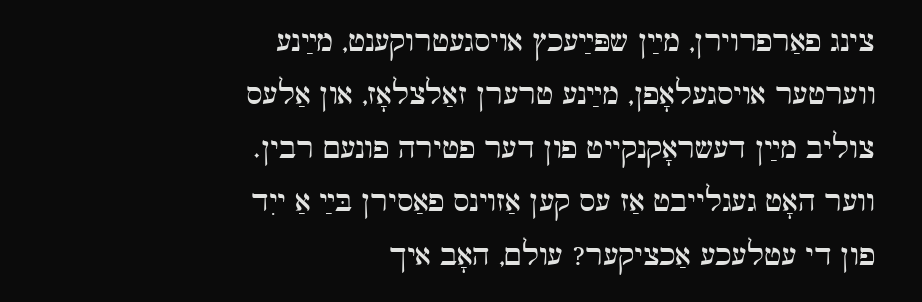צינג פאַרפרוירן, מײַן שפּײַעכץ אויסגעטרוקענט, מײַנע ווערטער אויסגעלאָפן, מײַנע טרערן זאַלצלאָז, און אַלעס צוליב מײַן דעשראָקנקייט פון דער פטירה פונעם רבין. ווער האָט געגלייבט אַז עס קען אַזוינס פאַסירן בּײַ אַ ייִד פון די עטלעכע אַכציקער? עולם, האָב איך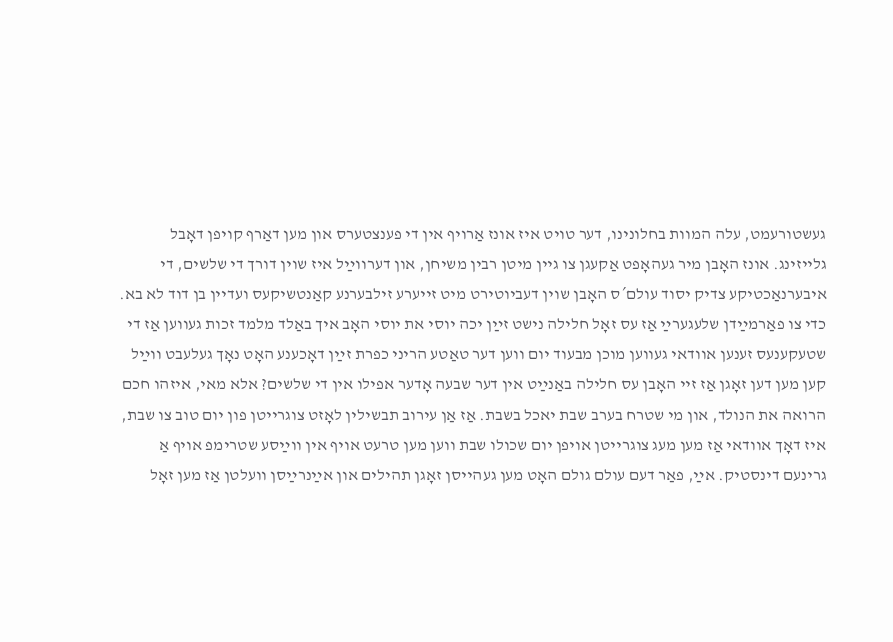געשטורעמט, עלה המוות בחלונינו, דער טויט איז אונז אַרויף אין די פענצטערס און מען דאַרף קויפן דאָבל גלייזינג. אונז האָבן מיר געהאָפט אַקעגן צו גיין מיטן רבין משיחן, און דערווײַל איז שוין דורך די שלשים, די איבערנאַכטיקע צדיק יסוד עולם´ס האָבן שוין דעביוטירט מיט זייערע זילבערנע קאַנטשיקעס ועדיין בן דוד לא בא.
כדי צו פאַרמײַדן שלעגערײַ אַז עס זאָל חלילה נישט זײַן יכה יוסי את יוסי האָב איך באַלד מלמד זכות געווען אַז די שטעקענעס זענען אוודאי געווען מוכן מבעוד יום ווען דער טאַטע הריני כפרת זײַן דאָכענע האָט נאָך געלעבט ווײַל קען מען דען זאָגן אַז זיי האָבן עס חלילה באַנײַט אין דער שבעה אָדער אפילו אין די שלשים? אלא מאי, איזהו חכם הרואה את הנולד, און מי שטרח בערב שבת יאכל בשבת. אַז אַן עירוב תבשילין לאָזט צוגרייטן פון יום טוב צו שבת, איז דאָך אוודאי אַז מען מעג צוגרייטן אויפן יום שכולו שבת ווען מען טרעט אויף אין ווײַסע שטרימפ אויף אַ גרינעם דינסטיק. אײַ, פאַר דעם עולם גולם האָט מען געהייסן זאָגן תהילים און אײַנרײַסן וועלטן אַז מען זאָל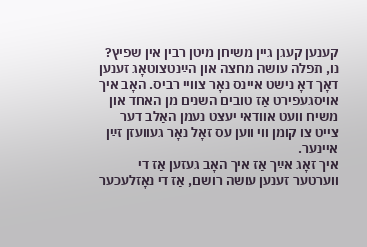קענען קעגן גיין משיחן מיטן רבין אין שפיץ? נו, תפלה עושה מחצה און הײַנטצוטאָג זענען דאָך דאָ נישט איינס נאָר צוויי רביס. האָב איך אויסגעפירט אַז טובים השנים מן האחד און משיח וועט אוודאי יעצט נעמן האַלב דער צייט צו קומן ווי ווען עס זאָל נאָר געוועזן זײַן איינער.
איך זאָג אײַך אַז איך האָב געזען אַז די ווערטער זענען עושה רושם, אַז די נאָזלעכער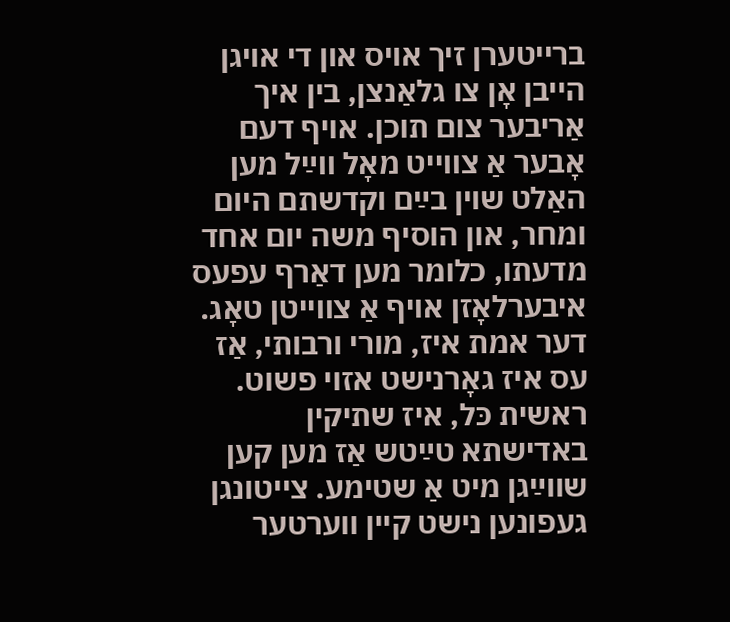ברייטערן זיך אויס און די אויגן הייבן אָן צו גלאַנצן, בין איך אַריבער צום תוכן. אויף דעם אָבער אַ צווייט מאָל ווײַל מען האַלט שוין בײַם וקדשתם היום ומחר, און הוסיף משה יום אחד מדעתו, כלומר מען דאַרף עפעס איבערלאָזן אויף אַ צווייטן טאָג.
דער אמת איז, מורי ורבותי, אַז עס איז גאָרנישט אזוי פשוט. ראשית כּל, איז שתיקין באדישתא טײַטש אַז מען קען שווײַגן מיט אַ שטימע. צייטונגן געפונען נישט קיין ווערטער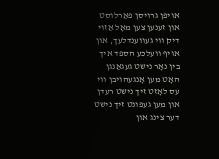אויפן גרויסן פאַרלוסט און זענען צען מאָל אַזוי דיק ווי געווענדלעך, און אויף וועלכע הספד איך בין נאָר נישט געגאַנגן האָט מען אָנגעהויבן ווי עס לאָזט זיך נישט רעדן און מען געפונט זיך נישט דער צינג און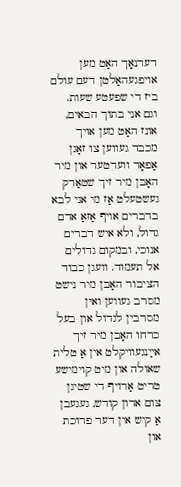דערנאָך האָט מען אויפגעהאַלטן דעם עולם ביז די שפעטע שעות.
וגם אני בתוך הבאים, אונז האָט מען אויך מכבד געווען צו זאָגן אַפאָר ווערטער און מיר האָבן מיר זיך שטאַרק געשטעלט אַז מי אני לבא בדברים אויף אַזאַ אדם גדול, ולא איש דברים אנוכי, ובמקום גדולים אל תעמוד. וועגן כבוד הציבור האָבן מיר נישט מסרב געווען ואין מסרבין לגדול און בעל כרחו האָבן מיר זיך אײַנגעוויקלט אין אַ טלית שאולה און מיט קוימישע טריט אַרויף די שטיגן צום ארון קודש, געגעבן אַ קיש אין דער פרוכת און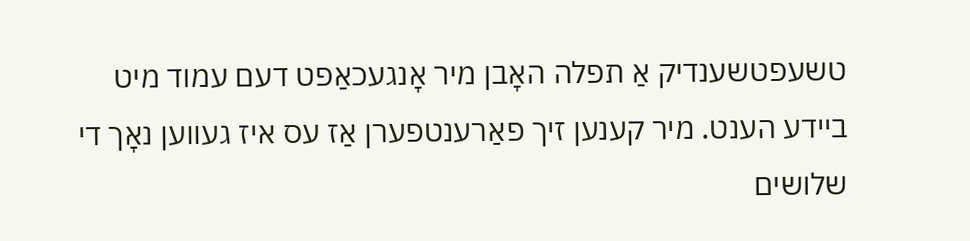טשעפטשענדיק אַ תפלה האָבן מיר אָנגעכאַפט דעם עמוד מיט ביידע הענט. מיר קענען זיך פאַרענטפערן אַז עס איז געווען נאָך די שלושים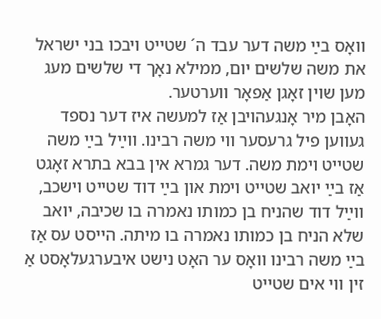וואָס בײַ משה דער עבד ה´ שטייט ויבכו בני ישראל את משה שלשים יום, ממילא נאָך די שלשים מעג מען שוין זאָגן אַפאָר ווערטער.
האָבן מיר אָנגעהויבן אַז למעשה איז דער נספד געווען פיל גרעסער ווי משה רבינו. ווײַל בײַ משה שטייט וימת משה. דער גמרא אין בבא בתרא זאָגט אַז בײַ יואב שטייט וימת און בײַ דוד שטייט וישכב, ווײַל דוד שהניח בן כמותו נאמרה בו שכיבה, יואב שלא הניח בן כמותו נאמרה בו מיתה. הייסט עס אַז בײַ משה רבינו וואָס ער האָט נישט איבערגעלאָסט אַ זין ווי אים שטייט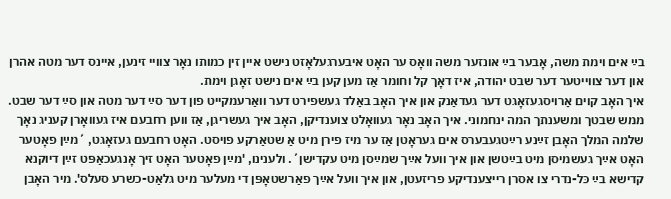בײַ אים וימת משה, אָבער בײַ אונזער משה וואָס ער האָט איבערגעלאָזט נישט איין זין כמותו נאָר צוויי זינען, איינס דער מטה אהרן און דער צווייטער דער שבט יהודה, איז דאָך קל וחומר אַז מען קען בײַ אים נישט זאָגן וימת.
איך האָב קוים אַרויסגעזאָגט דער געדאַנק און איך האָב באַלד געשפירט דער וואַרעמקייט פון דער סײַ דער מטה און סײַ דער שבט. ממש שבטך ומשענתך המה ינחמוני. איך האָב נאָר געוואָלט צוענדיקן, האָב איך געשריגן, אַז ווען רחבעם איז געוואָרן קעניג נאָך שלמה המלך האָבן זײַנע רײַטגעבערס אים געראָטן אַז ער מיז פירן מיט אַ שטאַרקע פויסט. האָט רחבעם געזאָגט, ´מײַן פאָטער האָט אײַך געשמיסן מיט בײַטשן און איך וועל אײַך שמײַסן מיט עקדישן´. ולענינו, 'מײַן פאָטער האָט זיך אָנגעכאַפּט זײַן דיוקנא קדישא בײַ כּל-נדרי צו אסרן רייצענדיקע פריזעטן, און איך וועל אײַך פאַרשטאָפּן די מעלער מיט גלאַט-כשרע סעלס'. מיר האָבן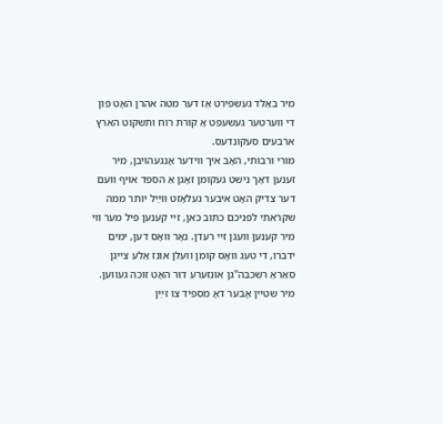מיר באַלד געשפירט אַז דער מטה אהרן האָט פון די ווערטער געשעפט אַ קורת רוח ותשקוט הארץ ארבעים סעקונדעס.
מורי ורבותי, האָב איך ווידער אָנגעהויבן, מיר זענען דאָך נישט געקומן זאָגן אַ הספד אויף וועם דער צדיק האָט איבער געלאָזט ווײַל יותר ממה שקראתי לפניכם כתוב כאן, זיי קענען פיל מער ווי מיר קענען וועגן זיי רעדן. נאָר וואָס דען, ימים ידברו, די טעג וואָס קומן וועלן אונז אַלע צייגן סאַראַ רשכבה"גן אונזערע דור האָט זוכה געווען. מיר שטיין אָבער דאָ מספיד צו זײַן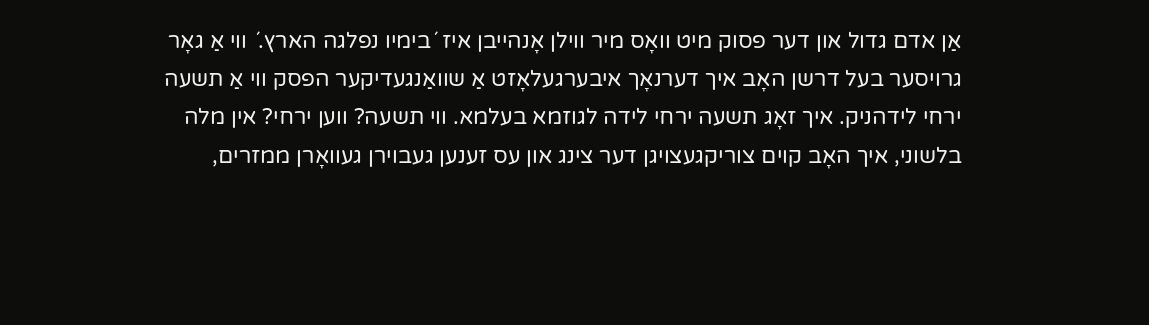אַן אדם גדול און דער פסוק מיט וואָס מיר ווילן אָנהייבן איז ´בימיו נפלגה הארץ.´ ווי אַ גאָר גרויסער בעל דרשן האָב איך דערנאָך איבערגעלאָזט אַ שוואַנגעדיקער הפסק ווי אַ תשעה ירחי לידהניק. איך זאָג תשעה ירחי לידה לגוזמא בעלמא. ווי תשעה? ווען ירחי? אין מלה בלשוני, איך האָב קוים צוריקגעצויגן דער צינג און עס זענען געבוירן געוואָרן ממזרים,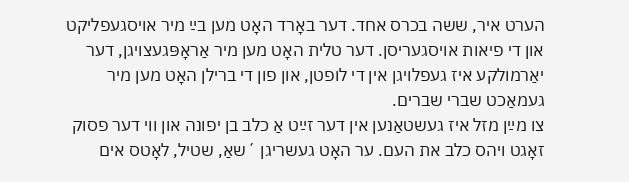הערט איר, ששה בכרס אחד. דער באָרד האָט מען בײַ מיר אויסגעפליקט און די פיאות אויסגעריסן. דער טלית האָט מען מיר אַראָפּגעצויגן, דער יאַרמולקע איז געפלויגן אין די לופטן, און פון די ברילן האָט מען מיר געמאַכט שברי שברים.
צו מײַן מזל איז געשטאַנען אין דער זײַט אַ כלב בן יפונה און ווי דער פסוק זאָגט ויהס כלב את העם. ער האָט געשריגן ´שאַ, שטיל, לאָטס אים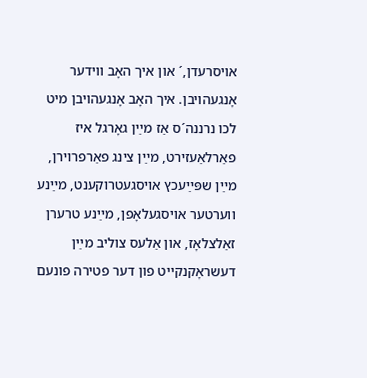אויסרעדן,´ און איך האָב ווידער אָנגעהויבן. איך האָב אָנגעהויבן מיט לכו נרננה´ס אַז מײַן גאָרגל איז פאַרלאַעזירט, מײַן צינג פאַרפרוירן, מײַן שפּײַעכץ אויסגעטרוקענט, מײַנע ווערטער אויסגעלאָפן, מײַנע טרערן זאַלצלאָז, און אַלעס צוליב מײַן דעשראָקנקייט פון דער פטירה פונעם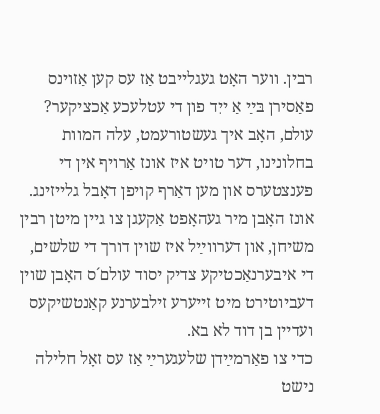רבין. ווער האָט געגלייבט אַז עס קען אַזוינס פאַסירן בּײַ אַ ייִד פון די עטלעכע אַכציקער? עולם, האָב איך געשטורעמט, עלה המוות בחלונינו, דער טויט איז אונז אַרויף אין די פענצטערס און מען דאַרף קויפן דאָבל גלייזינג. אונז האָבן מיר געהאָפט אַקעגן צו גיין מיטן רבין משיחן, און דערווײַל איז שוין דורך די שלשים, די איבערנאַכטיקע צדיק יסוד עולם´ס האָבן שוין דעביוטירט מיט זייערע זילבערנע קאַנטשיקעס ועדיין בן דוד לא בא.
כדי צו פאַרמײַדן שלעגערײַ אַז עס זאָל חלילה נישט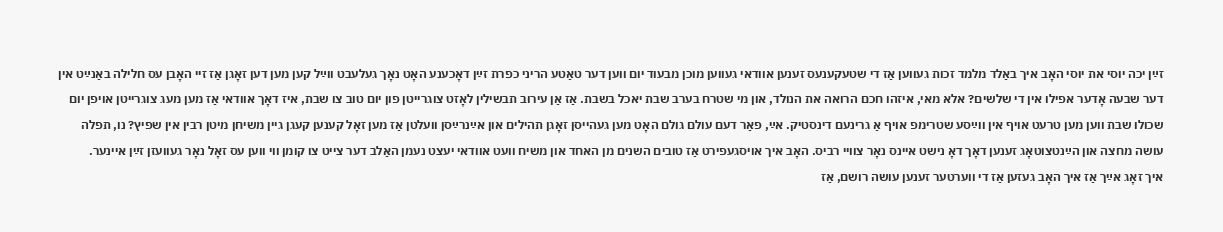זײַן יכה יוסי את יוסי האָב איך באַלד מלמד זכות געווען אַז די שטעקענעס זענען אוודאי געווען מוכן מבעוד יום ווען דער טאַטע הריני כפרת זײַן דאָכענע האָט נאָך געלעבט ווײַל קען מען דען זאָגן אַז זיי האָבן עס חלילה באַנײַט אין דער שבעה אָדער אפילו אין די שלשים? אלא מאי, איזהו חכם הרואה את הנולד, און מי שטרח בערב שבת יאכל בשבת. אַז אַן עירוב תבשילין לאָזט צוגרייטן פון יום טוב צו שבת, איז דאָך אוודאי אַז מען מעג צוגרייטן אויפן יום שכולו שבת ווען מען טרעט אויף אין ווײַסע שטרימפ אויף אַ גרינעם דינסטיק. אײַ, פאַר דעם עולם גולם האָט מען געהייסן זאָגן תהילים און אײַנרײַסן וועלטן אַז מען זאָל קענען קעגן גיין משיחן מיטן רבין אין שפיץ? נו, תפלה עושה מחצה און הײַנטצוטאָג זענען דאָך דאָ נישט איינס נאָר צוויי רביס. האָב איך אויסגעפירט אַז טובים השנים מן האחד און משיח וועט אוודאי יעצט נעמן האַלב דער צייט צו קומן ווי ווען עס זאָל נאָר געוועזן זײַן איינער.
איך זאָג אײַך אַז איך האָב געזען אַז די ווערטער זענען עושה רושם, אַז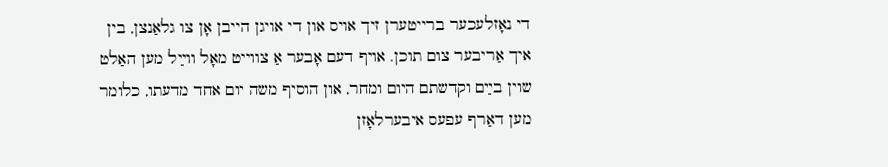די נאָזלעכער ברייטערן זיך אויס און די אויגן הייבן אָן צו גלאַנצן, בין איך אַריבער צום תוכן. אויף דעם אָבער אַ צווייט מאָל ווײַל מען האַלט שוין בײַם וקדשתם היום ומחר, און הוסיף משה יום אחד מדעתו, כלומר מען דאַרף עפעס איבערלאָזן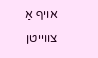אויף אַ צווייטן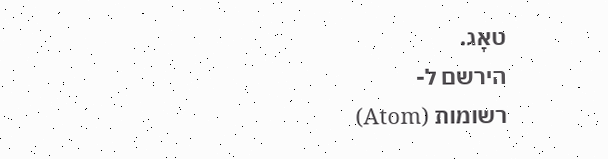טאָג.
הירשם ל-
רשומות (Atom)